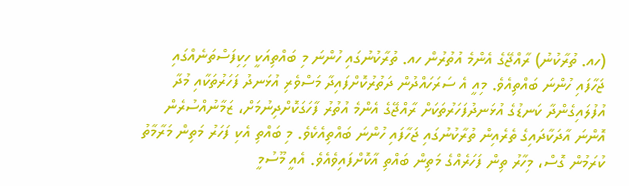(ހއ. ތުރާކުނު) ރާއްޖޭގެ އެންމެ އުތުރުން ހއ. ތުރާކުނުގައި ހުންނަ މި ބައްތިއަކީ ހިކިފަސްތަނެއްގައި ޖަހާފައި ހުންނަ ބައްތިއެވެ. މިއީ އެ ސަރަހައްދުން ދަތުރުކޮށްފައިދާ މަސްވެރި އުޅަނދު ފަހަރުތަކާއި މުދާ އުފުލައިގެންދާ ކަނޑުގެ އުޅަނދުފަހަރުތަކަށް ރާއްޖޭގެ އެންމެ އުތުރު ފާހަގަކޮށްދިނުމަށް، ޒަމާނުއްސުރެން އޮންނަ އާދަކާދައިގެ ތެރެއިން ތުރާކުނުގައި ޖަހާފައި ހުންނަ ބައްތިއެކެވެ. މި ބައްތި އެކި ފަހަރު މަތިން މަރާމާތު ކުރަމުން ގޮސް، މިހާރު ތިން ފަހަރެއްގެ މަތިން ބައްތި އާކޮށްފައިވެއެވެ. އެއީ މޫސުމީ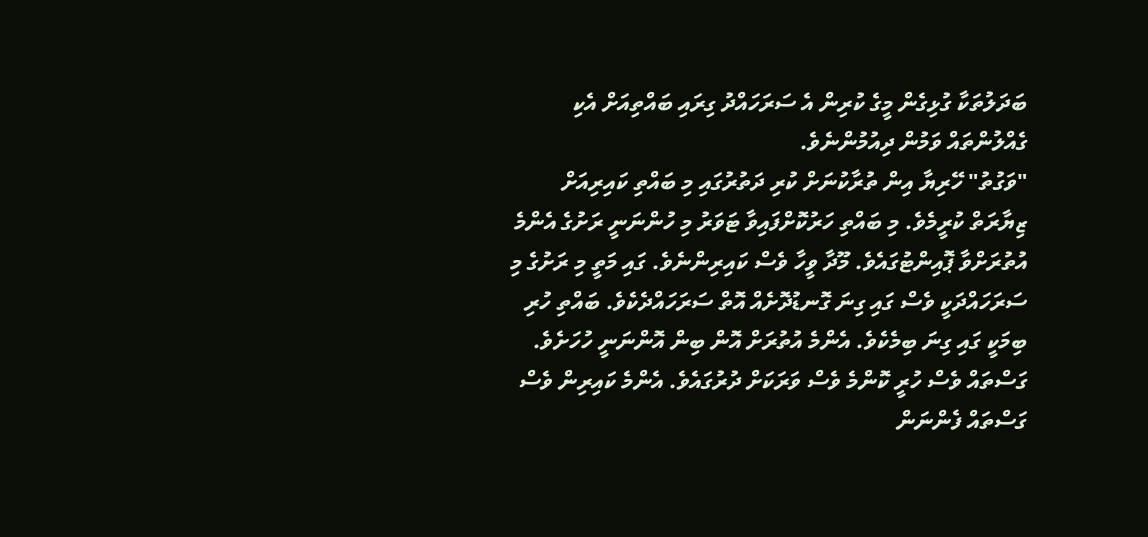ބަދަލުތަކާ ގުޅިގެން މީގެ ކުރިން އެ ސަރަހައްދު ގިރައި ބައްތިއަށް އެކި ގެއްލުންތައް ވަމުން ދިއުމުންނެވެ.
"ވަގުތު" ހޭރިޔާ އިން ތުރާކުނަށް ކުރި ދަތުރުގައި މި ބައްތި ކައިރިއަށް ޒިޔާރަތް ކުރީމެވެ. މި ބައްތި ހަރުކޮށްފައިވާ ޓަވަރު މި ހުންނަނީ ރަށުގެ އެންމެ އުތުރަށްވާ ޕޮއިންޓުގައެވެ. މޫދާ ވީހާ ވެސް ކައިރިންނެވެ. ގައި މަތީ މި ރަށުގެ މި ސަރަހައްދަކީ ވެސް ގައި ގިނަ ގޮނޑުދޮށެއް އޮތް ސަރަހައްދެކެވެ. ބައްތި ހުރި ބިމަކީ ގައި ގިނަ ބިމެކެވެ. އެންމެ އުތުރަށް އޮން ބިން އޮންނަނީ ހުހަށެވެ. ގަސްތައް ވެސް ހުރީ ކޮންމެ ވެސް ވަރަކަށް ދުރުގައެވެ. އެންމެ ކައިރިން ވެސް ގަސްތައް ފެންނަން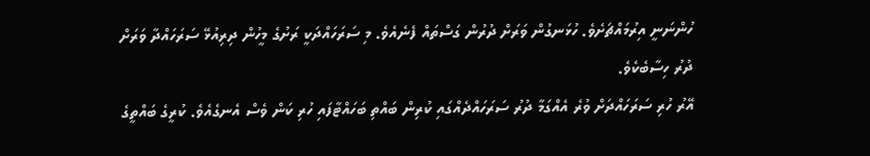ހުންނަނީ އިރުމައްޗަށެވެ. ހުޅަނގުން ވަރަށް ދުރުން ގަސްތައް ފެނެއެވެ. މި ސަރަހައްދަކީ ރަށުގެ މީހުން ދިރިއުޅޭ ސަރަހައްދާ ވަރަށް ދުރު ހިސާބެކެވެ.
އޭރު ހުރި ސަރަހައްދަށް ވުރެ އެއްގަމާ ދުރު ސަރަހައްދެއްގައި ކުރިން ބައްތި ބަހައްޓާފައި ހުރި ކަން ވެސް އެނގެއެވެ. ކުރީގެ ބައްތީގެ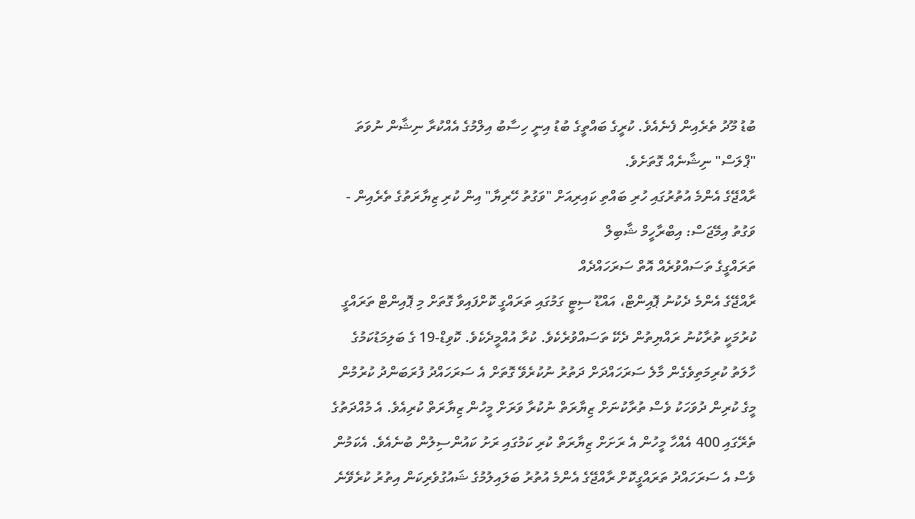ބުޑު މޫދު ތެރެއިން ފެނެއެވެ. ކުރީގެ ބައްތީގެ ބުޑު އިނީ ހިސާބު އިލްމުގެ އެއްކުރާ ނިޝާން ނުވަތަ "ޕްލަސް" ނިޝާނެއް ގޮތަށެވެ.
ރާއްޖޭގެ އެންމެ އުތުރުގައި ހުރި ބައްތި ކައިރިއަށް "ވަގުތު ހޭރިޔާ" އިން ކުރި ޒިޔާރަތުގެ ތެރެއިން - ވަގުތު އިމޭޖަސް: އިބްރާހީމް ޝާބިލް
ތަރައްގީގެ ތަސައްވުރެއް އޮތް ސަރަހައްދެއް
ރާއްޖޭގެ އެންމެ ދެކުނު ޕޮއިންޓް، އައްޑޫ ސިޓީ ގަމުގައި ތަރައްގީ ކޮށްފައިވާ ގޮތަށް މި ޕޮއިންޓް ތަރައްގީ ކުރުމަކީ ތުރާކުނު ރައްޔިތުން ދެކޭ ތަސައްވުރެކެވެ. ކުރާ އުއްމީދެކެވެ. ކޮވިޑް-19 ގެ ބަލިމަޑުކަމުގެ ހާލަތު ކުރިމަތިވެގެން މާލެ ސަރަހައްދަށް ދަތުރު ނުކުރެވޭ ގޮތަށް އެ ސަރަހައްދު ފުރަބަންދު ކުރުމުން މީގެ ކުރިން ދުވަހަކު ވެސް ތުރާކުނަށް ޒިޔާރަތް ނުކުރާ ވަރަށް މީހުން ޒިޔާރަތް ކުރިއެވެ. އެ މުއްދަތުގެ ތެރޭގައި 400 އެއްހާ މީހުން އެ ރަށަށް ޒިޔާރަތް ކުރި ކަމުގައި ރަށު ކައުންސިލުން ބުނެއެވެ. އެކަމުން ވެސް އެ ސަރަހައްދު ތަރައްގީކޮށް ރާއްޖޭގެ އެންމެ އުތުރު ބަލައިލުމުގެ ޝައުގުވެރިކަން އިތުރު ކުރެވޭނެ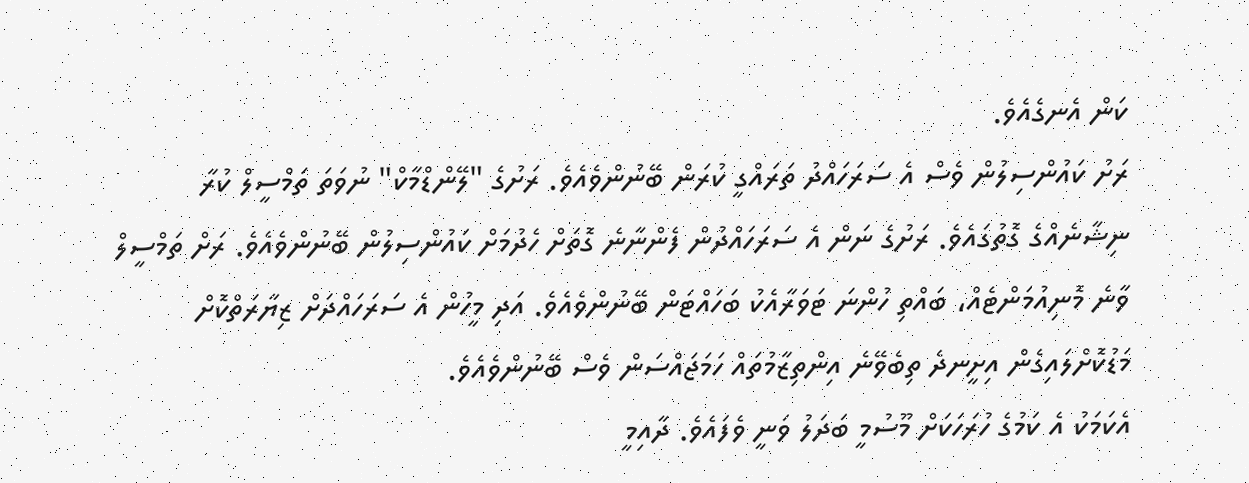ކަން އެނގެއެވެ.
ރަށު ކައުންސިލުން ވެސް އެ ސަރަހައްދު ތަރައްގީ ކުރަން ބޭނުންވެއެވެ. ރަށުގެ "ލޭންޑްމާކް" ނުވަތަ ތަމްސީލް ކުރާ ނިޝާނެއްގެ ގޮތުގައެވެ. ރަށުގެ ނަން އެ ސަރަހައްދުން ފެންނާނެ ގޮތަށް ހެދުމަށް ކައުންސިލުން ބޭނުންވެއެވެ. ރަށް ތަމްސީލް ވާނެ މޮނިއުމަންޓެއް، ބައްތި ހުންނަ ޓަވަރާއެކު ބަހައްޓަން ބޭނުންވެއެވެ. އަދި މީހުން އެ ސަރަހައްދަށް ޒިޔާރަތްކޮށް މަޑުކޮށްލައިގެން އިށީނދެ ތިބެވޭނެ އިންތިޒާމުތައް ހަމަޖައްސަން ވެސް ބޭނުންވެއެވެ.
އެކަމަކު އެ ކަމުގެ ހުރަހަކަށް މޫސުމީ ބަދަލު ވަނީ ވެފައެވެ. ދާއިމީ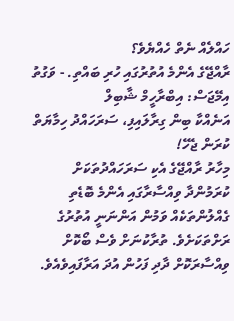ހައްލެއް ނެތް ހެއްޔެވެ؟
ރާއްޖޭގެ އެންމެ އުތުރުގައި ހުރި ބައްތި. - ވަގުތު އިމޭޖަސް: އިބްރާހީމް ޝާބިލް
އަނެއްކާ ބިން ގިރާލައިފި، ސަރަހައްދު ހިމާޔަތް ކުރަން ޖެހޭ!
މިހާރު ރާއްޖޭގެ އެކި ސަރަހައްދުތަކަށް ކުރަމުންދާ ވިއްސާރާގައި އެންމެ ބޮޑެތި ގެއްލުންތަކެއް ވަމުން އަންނަނީ އުތުރުގެ ރަށްތަކަށެވެ. ތުރާކުނަށް ވެސް ބޯކޮށް ވިއްސާރަކޮށް ދާދި ފަހުން އުދަ އަރާފައިވެއެވެ.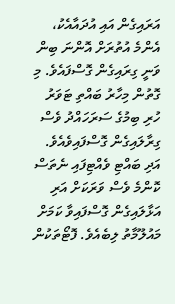އަރައިގެން އައި އުދައާއެކު، އެންމެ އުތުރަށް އޮންނަ ބިން ވަނީ ގިރައިގެން ގޮސްފައެވެ. މި ގޮތުން މިހާރު ބައްތި ޓަވަރު ހުރި ބިމުގެ ސަރަހައްދު ވެސް ގިރާލައިގެން ގޮސްފައިވެއެވެ. އަދި ބައްޓި ވެއްޓިފައި ނެތަސް ކޮންމެ ވެސް ވަރަކަށް އަރި އަޅާލައިގެން ގޮސްފައިވާ ކަމަށް މައުލޫމާތު ލިބެއެވެ. ފޮޓޯތަކުން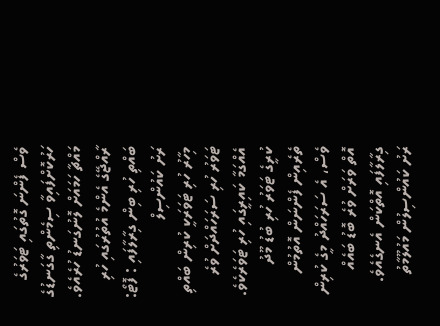ވެސް ފެންނަ ގޮތުގައި ޓަވަރުގެ ހަރުކޮށްފައިވާ ސިމެންތި ގާގަނޑުގެ މައްޗާ ހަމައަށް ލޮނުގަނޑު ހުރެއެވެ.
ރާއްޖޭގެ އެންމެ އުތުރުގައި ހުރި ބައްތި ހުރި ބިން ގިރާލާފައި : ފޮޓޯ: ރަށު ކައުންސިލް
މިހާރު ހުރި ޓަވަރަކީ ކުރިން ބައްތި ޓަވަރު ހުރި ސަރަހައްދަށް ވުރެ އެއްގަމާ ކައިރީގައި ހުރި ޓަވަރެކެވެ. ކުރީގެ ޓަވަރު ހުރި ބުޑު މޫދު ތެރެއިން ފެންނަން އޮތުމުން ވެސް، އެ ސަރަހައްދު މީގެ ކުރިން އޮތް ވަރަށް ވުރެ ބޮޑު ބައެއް ގިރާލާފައި އޮތްކަން އެނގެއެވެ. ރަށު ކައުންސިލުން މައުލޫމާތު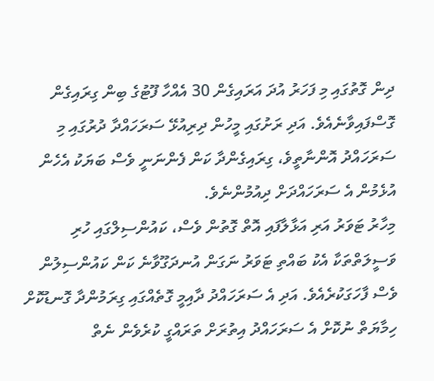ދިން ގޮތުގައި މި ފަހަރު އުދަ އަރައިގެން 30 އެއްހާ ފޫޓުގެ ބިން ގިރައިގެން ގޮސްފައިވާނެއެވެ. އަދި ރަށުގައި މީހުން ދިރިއުޅޭ ސަރަހައްދާ ދުރުގައި މި ސަރަހައްދު އޮންނާތީވެ، ގިރައިގެންދާ ކަން ފެންނަނީ ވެސް ބަޔަކު އެހެން އުޅެމުން އެ ސަރަހައްދަށް ދިއުމުންނެވެ.
މިހާރު ޓަވަރު އަރި އަޅާލާފައި އޮތް ގޮތުން ވެސް، ކައުންސިލްގައި ހުރި ވަސީލަތްތަކާ އެކު ބައްތި ޓަވަރު ނަގަން އުނދަގޫވާނެ ކަން ކައުންސިލުން ވެސް ފާހަގަކުރެއެވެ. އަދި އެ ސަރަހައްދު ދާއިމީ ގޮތެއްގައި ގިރަމުންދާ ގޮނޑުކޮށް ހިމާޔަތް ނުކޮށް އެ ސަރަހައްދު އިތުރަށް ތަރައްގީ ކުރެވެން ނެތް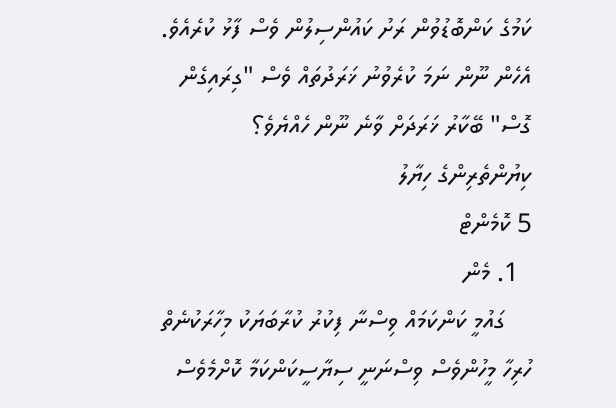ކަމުގެ ކަންބޮޑުވުން ރަށު ކައުންސިލުން ވެސް ފާޅު ކުރެއެވެ. އެހެން ނޫން ނަމަ ކުރެވުނު ޚަރަދުތައް ވެސް "ގިރައިގެން ގޮސް" ބޭކާރު ޚަރަދަށް ވާނެ ނޫން ހެއްޔެވެ؟
ކިޔުންތެރިންގެ ހިޔާލު
5 ކޮމެންޓް
  1. މެން
    ގައުމީ ކަންކަމައް ވިސްނާ ފިކުރު ކުރާބަޔަކު މިހާރަކުނެތް ހުރިހާ މީހުންވެސް ވިސްނަނީ ސިޔާސީކަންކަމާ ކޮށްމެވެސް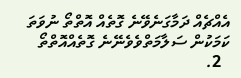އެއްޗެއް ދަމާގަނެވޭނެ ގޮތެއް އޮތްތޯ ނުވަތަ ކަމަކުން ސަލާމަތްވެވެނޭނެ ގޮތެއްއޮތްތޯ
  2.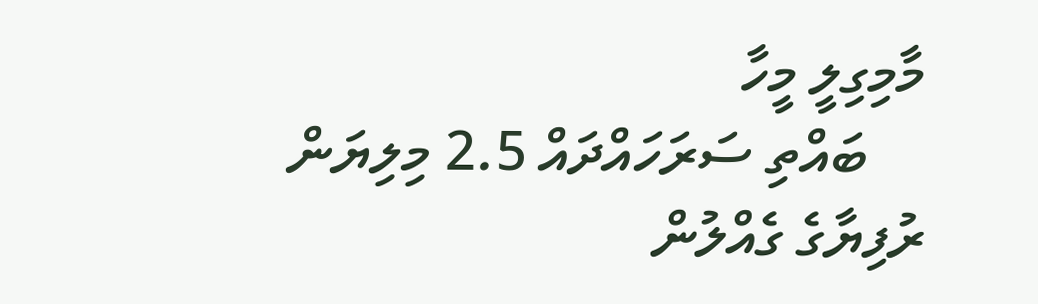މާމިގިލީ މީހާ
    ބައްތި ސަރަހައްދައް 2.5 މިލިޔަން ރުފިޔާގެ ގެއްލުން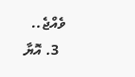ވެއްޖެ..
  3. އޮޔާ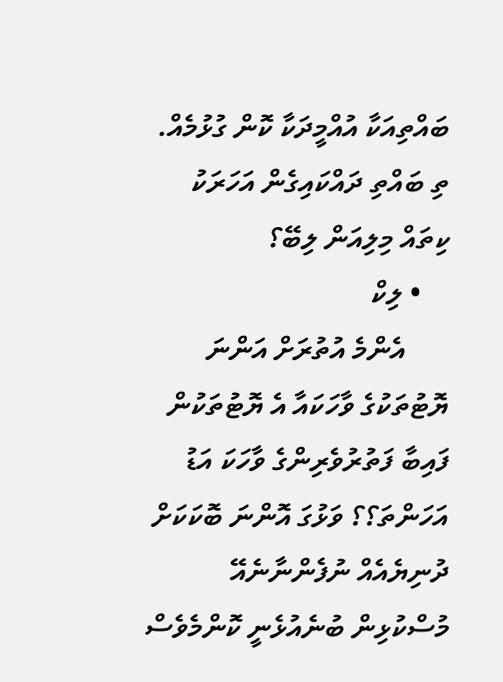ބައްތިއަކާ އުއްމީދަކާ ކޮން ގުޅުމެއް. ތި ބައްތި ދައްކައިގެން އަހަރަކު ކިތައް މިލިއަން ލިބޭ؟
    • ލިކް
      އެންމެ އުތުރަށް އަންނަ ޔޮޓުތަކުގެ ވާހަކައާ އެ ޔޮޓުތަކުން ފައިބާ ފަތުރުވެރިންގެ ވާހަކަ އަޑު އަހަންތަ؟؟ ވަޅުގަ އޮންނަ ބޮކަކަށް ދުނިޔެއެއް ނުފެންނާނެއޭ މުސްކުޅިން ބުނެއުޅެނީ ކޮންމެވެސް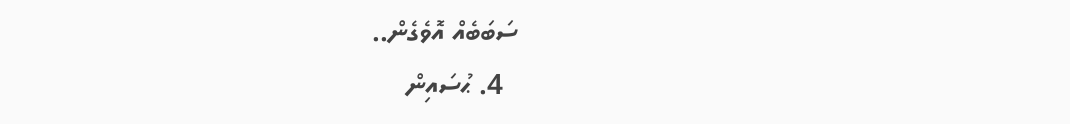ސަބަބެއް އޮވެގެން..
  4. ޙުސައިން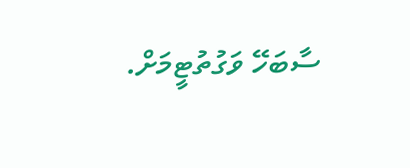ސާބަހޭ ވަގުތުޓީމަށް.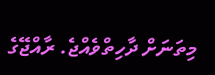މިތަނަށް ދާހިތްވެއްޖެ. ރާއްޖޭގެ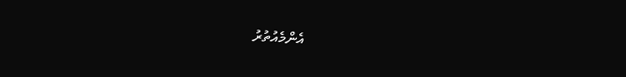އެންމެއުތުރު